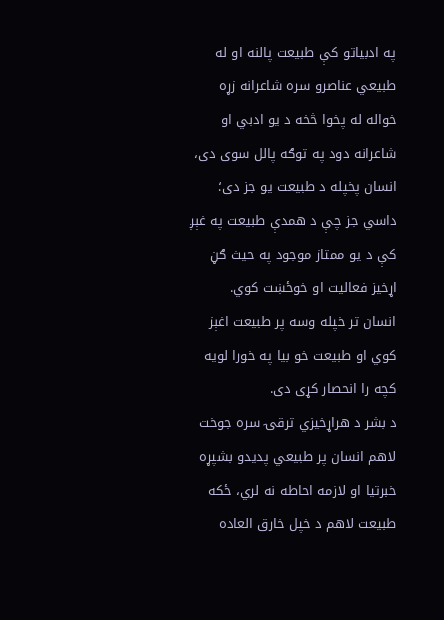په ادبیاتو کې طبیعت پالنه او له طبیعي عناصرو سره شاعرانه زړه خواله له پخوا څخه د یو ادبي او شاعرانه دود په توګه پالل سوی دی، انسان پخپله د طبیعت یو جز دی؛ داسي جز چې د همدې طبیعت په غېږ کې د یو ممتاز موجود په حیث ګڼ اړخیز فعالیت او خوځښت کوي.
انسان تر خپله وسه پر طبیعت اغېز کوي او طبیعت خو بیا په خورا لویه کچه را انحصار کړی دی.
د بشر د هراړخیزي ترقۍ سره جوخت لاهم انسان پر طبیعي پدیدو بشپړه خبرتیا او لازمه احاطه نه لري، ځکه طبیعت لاهم د خپل خارق العاده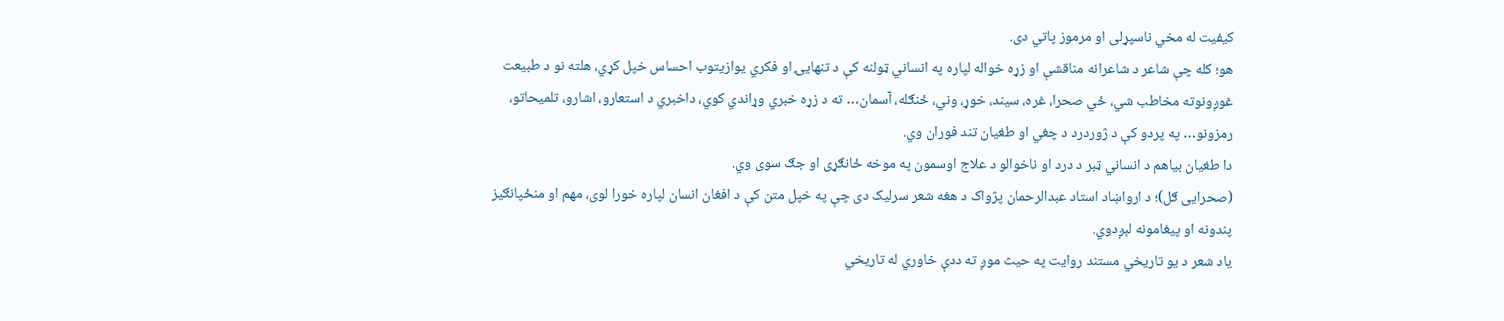کیفیت له مخي ناسپړلی او مرموز پاتي دی.
هو؛ کله چې شاعر د شاعرانه مناقشې او زړه خواله لپاره په انساني ټولنه کې د تنهايۍ او فکري یوازیتوب احساس خپل کړي، هلته نو د طبیعت غوږونوته مخاطب شي، ځي صحرا، غره، سیند، خوړ، وني، ځنګله، آسمان… ته د زړه خبري وړاندي کوي، داخبري د استعارو، اشارو، تلمیحاتو، رمزونو… په پردو کې د ژوردرد د چغي او طغیان تند فوران وي.
دا طغیان بیاهم د انساني ټبر د درد او ناخوالو د علاج اوسمون په موخه ځانګړی او جګ سوی وي.
(صحرايی ګل)؛ د ارواښاد استاد عبدالرحمان پژواک د هغه شعر سرلیک دی چې په خپل متن کې د افغان انسان لپاره خورا لوی، مهم او منځپانګیز پندونه او پیغامونه لېږدوي.
یاد شعر د یو تاریخي مستند روایت په حیث موږ ته ددې خاوري له تاریخي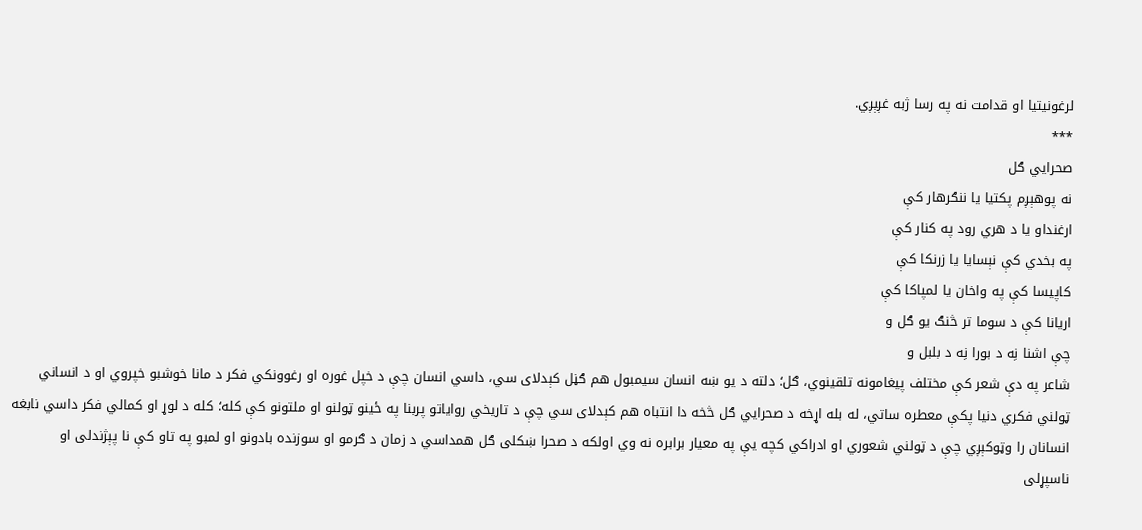لرغونيتیا او قدامت نه په رسا ژبه غږېږي.
***
صحرايي ګل
نه پوهېږم پکتيا يا ننګرهار کې
ارغنداو يا د هري رود په کنار کې
په بخدي کې نېسايا يا زرنکا کې
کاپيسا کې په واخان يا لمپاکا کې
اريانا کې د سوما تر څنګ يو ګل و
چې اشنا نِه د بورا نِه د بلبل و
شاعر په دې شعر کې مختلف پیغامونه تلقینوي، ګل؛ دلته د یو ښه انسان سیمبول هم ګڼل کېدلای سي، داسي انسان چې د خپل غوره او رغوونکي فکر د مانا خوشبو خپروي او د انساني ټولني فکري دنیا پکې معطره ساتي، له بله اړخه د صحرايي ګل څخه دا انتباه هم کېدلای سي چې د تاریخي روایاتو پربنا په ځینو ټولنو او ملتونو کې کله؛ کله د لوړ او کمالي فکر داسي نابغه انسانان را وټوکېږي چې د ټولني شعوري او ادراکي کچه يې په معیار برابره نه وي اولکه د صحرا ښکلی ګل همداسي د زمان د ګرمو او سوزنده بادونو او لمبو په تاو کې نا پېژندلی او ناسپړلی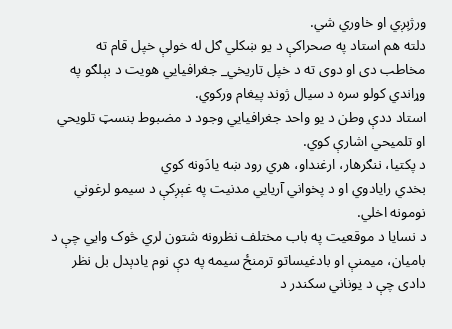ورژېږي او خاوري شي.
دلته هم استاد په صحراکې د یو ښکلي ګل له خولې خپل قام ته مخاطب دی او دوی ته د خپل تاریخي_ جغرافیايي هویت د بېلګو په وړاندي کولو سره د سیال ژوند پیغام ورکوي.
استاد ددې وطن د یو واحد جغرافیايي وجود د مضبوط بنسټ تلویحي او تلمیحي اشارې کوي.
د پکتیا، ننګرهار، ارغنداو، هري رود ښه یادَونه کوي
بخدي رایادوي او د پخواني آریايي مدنیت په غېږکې د سیمو لرغوني نومونه اخلي.
د نسایا د موقعیت په باب مختلف نظرونه شتون لري څوک وايي چې د بامیان، میمنې او بادغیساتو ترمنځ سیمه په دې نوم یادېدل بل نظر دادی چې د یوناني سکندر د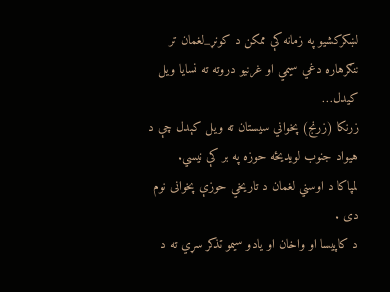لښکرکشیو په زمانه کې ممکن د کونړ_لغمان تر ننګرهاره دغي سیمي او غرنیو دروته ته نسایا ویل کیدل…
زرنکا (زرنج) پخواني سیستان ته ویل کېدل چې د هیواد جنوب لویدیځه حوزه په بر کې نیسي.
لمپاکا د اوسني لغمان د تاریخي حوزې پخوانی نوم دی .
د کاپیسا او واخان او یادو سیمو تذکر سړي ته د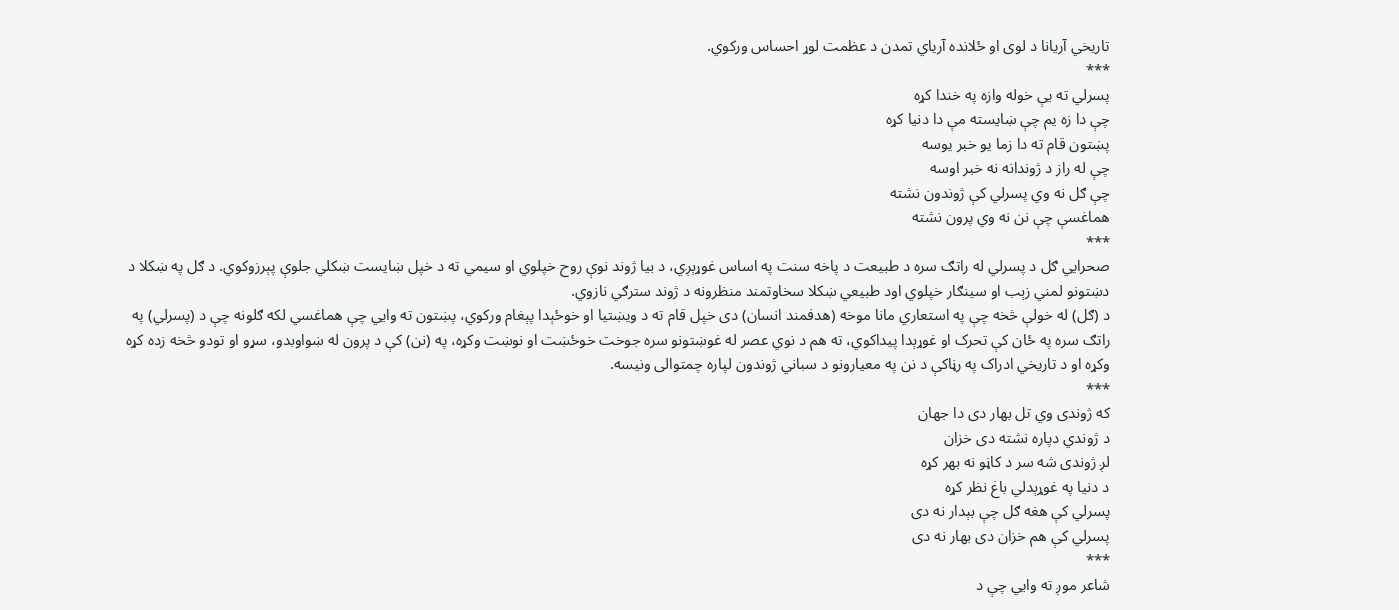تاریخي آریانا د لوی او ځلانده آریاي تمدن د عظمت لوړ احساس ورکوي.
***
پسرلي ته يې خوله وازه په خندا کړه
چې دا زه يم چې ښايسته مې دا دنيا کړه
پښتون قام ته دا زما يو خبر يوسه
چې له راز د ژوندانه نه خبر اوسه
چې ګل نه وي پسرلي کې ژوندون نشته
هماغسې چې نن نه وي پرون نشته
***
صحرايي ګل د پسرلي له راتګ سره د طبیعت د پاخه سنت په اساس غوړېږي، د بیا ژوند نوې روح خپلوي او سیمي ته د خپل ښایست ښکلي جلوې پېرزوکوي. د ګل په ښکلا د دښتونو لمني زېب او سینګار خپلوي اود طبیعي ښکلا سخاوتمند منظرونه د ژوند سترګي نازوي.
د (ګل) له خولې څخه چې په استعاري مانا موخه (هدفمند انسان) دی خپل قام ته د ويښتیا او خوځېدا پېغام ورکوي، پښتون ته وايي چې هماغسي لکه ګلونه چې د (پسرلي) په راتګ سره په ځان کې تحرک او غوړېدا پیداکوي، ته هم د نوي عصر له غوښتونو سره جوخت خوځښت او نوښت وکړه، په (نن) کې د پرون له ښواوبدو، سړو او تودو څخه زده کړه وکړه او د تاریخي ادراک په رڼاکې د نن په معیارونو د سباني ژوندون لپاره چمتوالی ونیسه.
***
که ژوندی وي تل بهار دی دا جهان
د ژوندي دپاره نشته دی خزان
لږ ژوندی شه سر د کاڼو نه بهر کړه
د دنيا په غوړېدلي باغ نظر کړه
پسرلي کې هغه ګل چې بېدار نه دی
پسرلي کې هم خزان دی بهار نه دی
***
شاعر موږ ته وايي چې د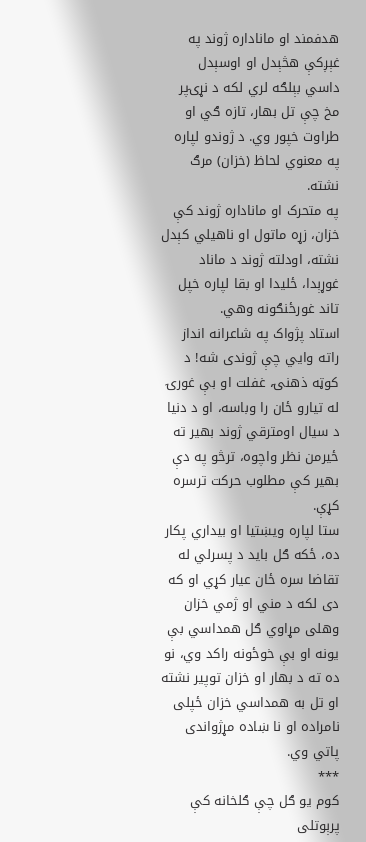هدفمند او ماناداره ژوند په غېږکې هڅېدل او اوسېدل داسي بېلګه لري لکه د نړۍپر مخ چې تل بهار، تازه ګي او طراوت خپور وي. د ژوندو لپاره په معنوي لحاظ (خزان) مرګ نشته.
په متحرک او ماناداره ژوند کې خزان، زړه ماتول او ناهیلي کېدل نشته، اودلته ژوند د ماناد غوړېدا، ځلیدا او بقا لپاره خپل تاند غورځنګونه وهي.
استاد پژواک په شاعرانه انداز راته وايي چې ژوندی شه! د کوټه ذهنۍ، غفلت او بې غورۍ له تیارو ځان را وباسه، او د دنیا د سیال اومترقي ژوند بهیر ته ځیرمن نظر واچوه، ترڅو په دې بهیر کې مطلوب حرکت ترسره کړې.
ستا لپاره ويښتیا او بیداري پکار ده، ځکه ګل باید د پسرلي له تقاضا سره ځان عیار کړي او که دی لکه د مني او ژمي خزان وهلی مړاوي ګل همداسي بې یونه او بې خوځونه راکد وي، نو ده ته د بهار او خزان توپیر نشته او تل به همداسي خزان ځپلی نامراده او نا ښاده مړژواندی پاتي وي.
***
کوم يو ګل چې ګلخانه کې پرېوتلی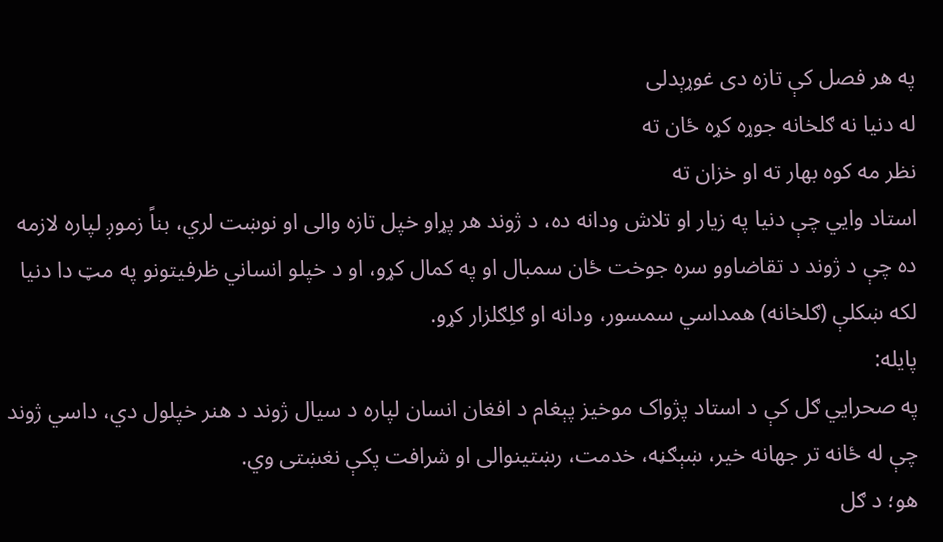په هر فصل کې تازه دی غوړېدلی
له دنيا نه ګلخانه جوړه کړه ځان ته
نظر مه کوه بهار ته او خزان ته
استاد وايي چې دنیا په زیار او تلاش ودانه ده، د ژوند هر پړاو خپل تازه والی او نوښت لري، بناً زموږ لپاره لازمه ده چې د ژوند د تقاضاوو سره جوخت ځان سمبال او په کمال کړو، او د خپلو انساني ظرفیتونو په مټ دا دنیا لکه ښکلې (ګلخانه) همداسي سمسور، ودانه او ګلِګلزار کړو.
پایله:
په صحرايي ګل کې د استاد پژواک موخیز پېغام د افغان انسان لپاره د سیال ژوند د هنر خپلول دي، داسي ژوند چې له ځانه تر جهانه خیر، ښېګڼه، خدمت، رښتینوالی او شرافت پکې نغښتی وي.
هو؛ د ګل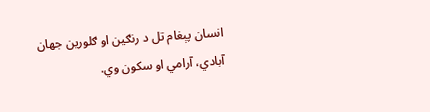انسان پېغام تل د رنګین او ګلورین جهان آبادي، آرامي او سکون وي.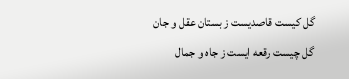گل کیست قاصدیست ز بستان عقل و جان
گل چیست رقعه ایست ز جاه و جمال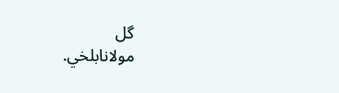گل
مولانابلخي.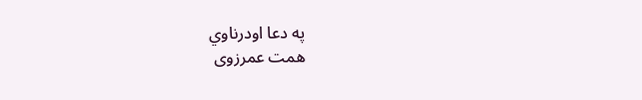په دعا اودرناوي
همت عمرزوی